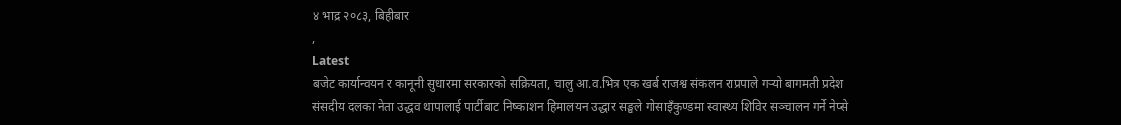४ भाद्र २०८३, बिहीबार
,
Latest
बजेट कार्यान्वयन र कानूनी सुधारमा सरकारको सक्रियता, चालु आ.व.भित्र एक खर्ब राजश्व संकलन राप्रपाले गर्‍यो बागमती प्रदेश संसदीय दलका नेता उद्धव थापालाई पार्टीबाट निष्काशन हिमालयन उद्धार सङ्घले गोसाइँकुण्डमा स्वास्थ्य शिविर सञ्चालन गर्ने नेप्से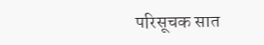परिसूचक सात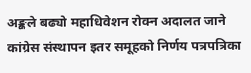अङ्कले बढ्यो महाधिवेशन रोक्न अदालत जाने कांग्रेस संस्थापन इतर समूहको निर्णय पत्रपत्रिका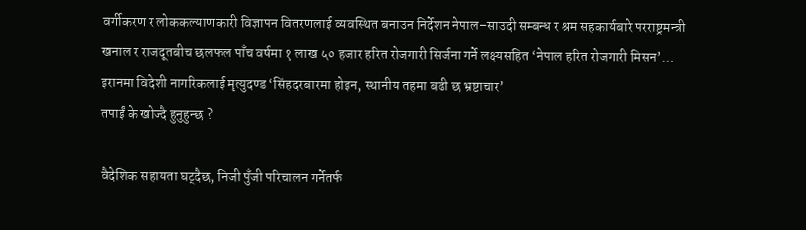वर्गीकरण र लोककल्याणकारी विज्ञापन वितरणलाई व्यवस्थित बनाउन निर्देशन नेपाल–साउदी सम्बन्ध र श्रम सहकार्यबारे परराष्ट्रमन्त्री खनाल र राजदूतबीच छलफल पाँच वर्षमा १ लाख ५० हजार हरित रोजगारी सिर्जना गर्ने लक्ष्यसहित ‘नेपाल हरित रोजगारी मिसन’… इरानमा विदेशी नागरिकलाई मृत्युदण्ड ‘सिंहदरबारमा होइन, स्थानीय तहमा बढी छ भ्रष्टाचार’
तपाईं के खोज्दै हुनुहुन्छ ?

वैदेशिक सहायता घट्दैछ, निजी पुँजी परिचालन गर्नेतर्फ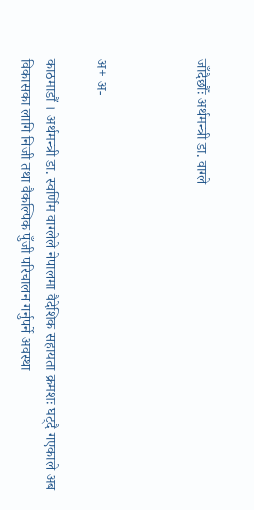जाँदैछौँः अर्थमन्त्री डा. वाग्ले



अ+ अ-

काठमाडौं । अर्थमन्त्री डा. स्वर्णिम वाग्लेले नेपालमा वैदेशिक सहायता क्रमशः घट्दै गएकाले अब विकासका लागि निजी तथा वैकल्पिक पुँजी परिचालन गर्नुपर्ने अवस्था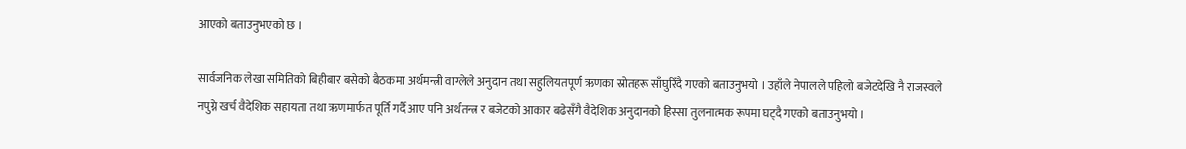आएको बताउनुभएको छ ।

सार्वजनिक लेखा समितिको बिहीबार बसेको बैठकमा अर्थमन्त्री वाग्लेले अनुदान तथा सहुलियतपूर्ण ऋणका स्रोतहरू साँघुरिँदै गएको बताउनुभयो । उहाँले नेपालले पहिलो बजेटदेखि नै राजस्वले नपुग्ने खर्च वैदेशिक सहायता तथा ऋणमार्फत पूर्ति गर्दै आए पनि अर्थतन्त्र र बजेटको आकार बढेसँगै वैदेशिक अनुदानको हिस्सा तुलनात्मक रूपमा घट्दै गएको बताउनुभयो ।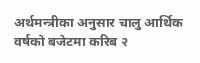अर्थमन्त्रीका अनुसार चालु आर्थिक वर्षको बजेटमा करिब २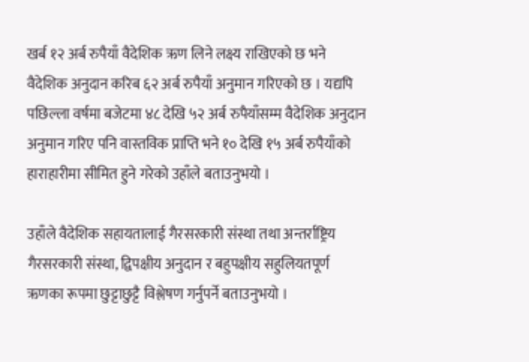खर्ब १२ अर्ब रुपैयाँ वैदेशिक ऋण लिने लक्ष्य राखिएको छ भने वैदेशिक अनुदान करिब ६२ अर्ब रुपैयाँ अनुमान गरिएको छ । यद्यपि पछिल्ला वर्षमा बजेटमा ४८ देखि ५२ अर्ब रुपैयाँसम्म वैदेशिक अनुदान अनुमान गरिए पनि वास्तविक प्राप्ति भने १० देखि १५ अर्ब रुपैयाँको हाराहारीमा सीमित हुने गरेको उहाँले बताउनुभयो ।

उहाँले वैदेशिक सहायतालाई गैरसरकारी संस्था तथा अन्तर्राष्ट्रिय गैरसरकारी संस्था, द्विपक्षीय अनुदान र बहुपक्षीय सहुलियतपूर्ण ऋणका रूपमा छुट्टाछुट्टै विश्लेषण गर्नुपर्ने बताउनुभयो ।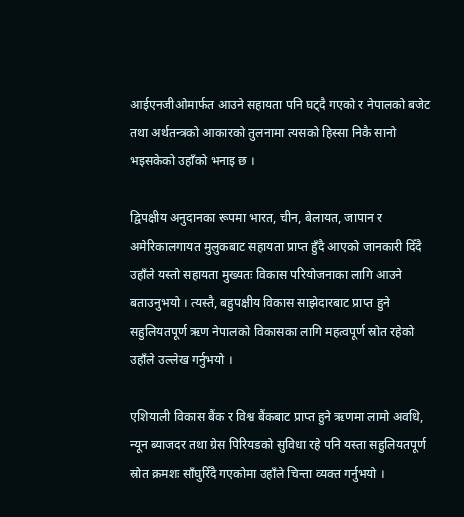आईएनजीओमार्फत आउने सहायता पनि घट्दै गएको र नेपालको बजेट तथा अर्थतन्त्रको आकारको तुलनामा त्यसको हिस्सा निकै सानो भइसकेको उहाँको भनाइ छ ।

द्विपक्षीय अनुदानका रूपमा भारत, चीन, बेलायत, जापान र अमेरिकालगायत मुलुकबाट सहायता प्राप्त हुँदै आएको जानकारी दिँदै उहाँले यस्तो सहायता मुख्यतः विकास परियोजनाका लागि आउने बताउनुभयो । त्यस्तै, बहुपक्षीय विकास साझेदारबाट प्राप्त हुने सहुलियतपूर्ण ऋण नेपालको विकासका लागि महत्वपूर्ण स्रोत रहेको उहाँले उल्लेख गर्नुभयो ।

एशियाली विकास बैंक र विश्व बैंकबाट प्राप्त हुने ऋणमा लामो अवधि, न्यून ब्याजदर तथा ग्रेस पिरियडको सुविधा रहे पनि यस्ता सहुलियतपूर्ण स्रोत क्रमशः साँघुरिँदै गएकोमा उहाँले चिन्ता व्यक्त गर्नुभयो ।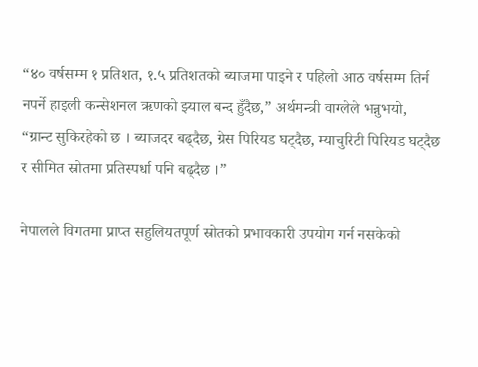“४० वर्षसम्म १ प्रतिशत, १.५ प्रतिशतको ब्याजमा पाइने र पहिलो आठ वर्षसम्म तिर्न नपर्ने हाइली कन्सेशनल ऋणको झ्याल बन्द हुँदैछ,” अर्थमन्त्री वाग्लेले भन्नुभयो, “ग्रान्ट सुकिरहेको छ । ब्याजदर बढ्दैछ, ग्रेस पिरियड घट्दैछ, म्याचुरिटी पिरियड घट्दैछ र सीमित स्रोतमा प्रतिस्पर्धा पनि बढ्दैछ ।”

नेपालले विगतमा प्राप्त सहुलियतपूर्ण स्रोतको प्रभावकारी उपयोग गर्न नसकेको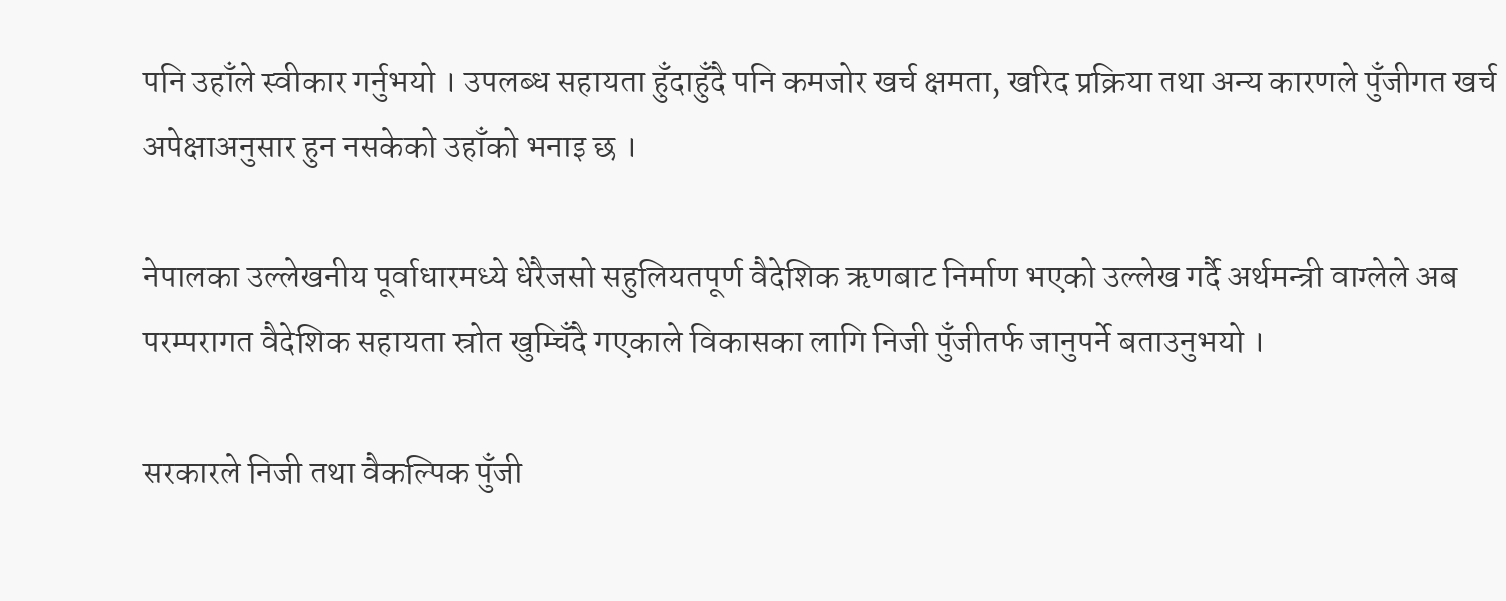पनि उहाँले स्वीकार गर्नुभयो । उपलब्ध सहायता हुँदाहुँदै पनि कमजोर खर्च क्षमता, खरिद प्रक्रिया तथा अन्य कारणले पुँजीगत खर्च अपेक्षाअनुसार हुन नसकेको उहाँको भनाइ छ ।

नेपालका उल्लेखनीय पूर्वाधारमध्ये धेरैजसो सहुलियतपूर्ण वैदेशिक ऋणबाट निर्माण भएको उल्लेख गर्दै अर्थमन्त्री वाग्लेले अब परम्परागत वैदेशिक सहायता स्रोत खुम्चिँदै गएकाले विकासका लागि निजी पुँजीतर्फ जानुपर्ने बताउनुभयो ।

सरकारले निजी तथा वैकल्पिक पुँजी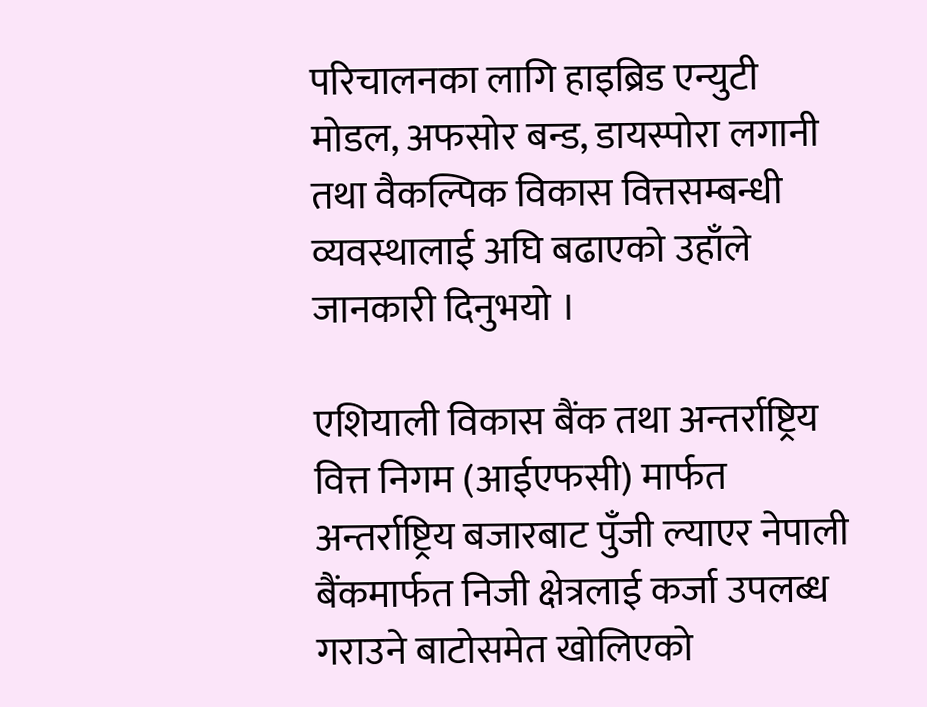परिचालनका लागि हाइब्रिड एन्युटी मोडल, अफसोर बन्ड, डायस्पोरा लगानी तथा वैकल्पिक विकास वित्तसम्बन्धी व्यवस्थालाई अघि बढाएको उहाँले जानकारी दिनुभयो ।

एशियाली विकास बैंक तथा अन्तर्राष्ट्रिय वित्त निगम (आईएफसी) मार्फत अन्तर्राष्ट्रिय बजारबाट पुँजी ल्याएर नेपाली बैंकमार्फत निजी क्षेत्रलाई कर्जा उपलब्ध गराउने बाटोसमेत खोलिएको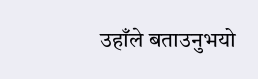उहाँले बताउनुभयो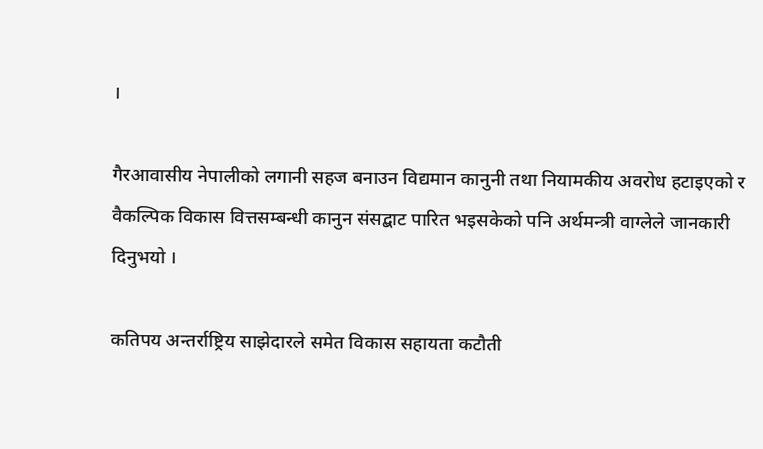।

गैरआवासीय नेपालीको लगानी सहज बनाउन विद्यमान कानुनी तथा नियामकीय अवरोध हटाइएको र वैकल्पिक विकास वित्तसम्बन्धी कानुन संसद्बाट पारित भइसकेको पनि अर्थमन्त्री वाग्लेले जानकारी दिनुभयो ।

कतिपय अन्तर्राष्ट्रिय साझेदारले समेत विकास सहायता कटौती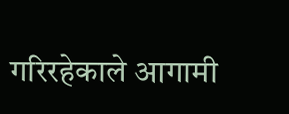गरिरहेकाले आगामी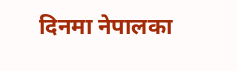दिनमा नेपालका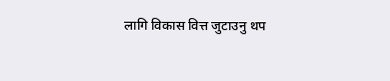लागि विकास वित्त जुटाउनु थप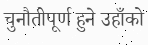चुनौतीपूर्ण हुने उहाँको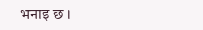भनाइ छ ।